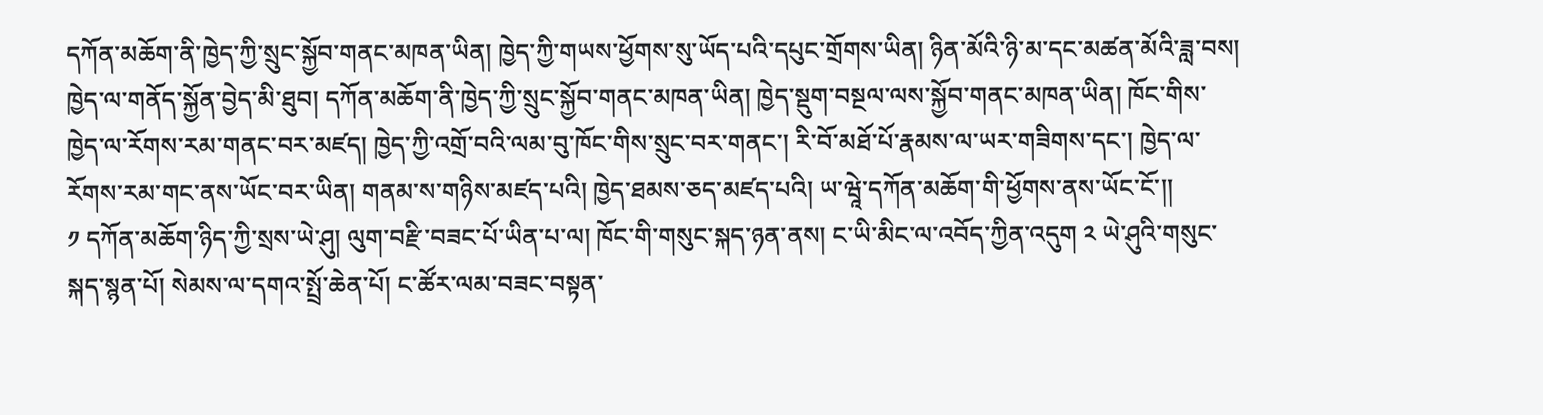དཀོན་མཆོག་ནི་ཁྱེད་ཀྱི་སྲུང་སྐྱོབ་གནང་མཁན་ཡིན། ཁྱེད་ཀྱི་གཡས་ཕྱོགས་སུ་ཡོད་པའི་དཔུང་གྲོགས་ཡིན། ཉིན་མོའི་ཉི་མ་དང་མཚན་མོའི་ཟླ་བས། ཁྱེད་ལ་གནོད་སྐྱོན་བྱེད་མི་ཐུབ། དཀོན་མཆོག་ནི་ཁྱེད་ཀྱི་སྲུང་སྐྱོབ་གནང་མཁན་ཡིན། ཁྱེད་སྡུག་བསྔལ་ལས་སྐྱོབ་གནང་མཁན་ཡིན། ཁོང་གིས་ཁྱེད་ལ་རོགས་རམ་གནང་བར་མཛད། ཁྱེད་ཀྱི་འགྲོ་བའི་ལམ་བུ་ཁོང་གིས་སྲུང་བར་གནང་། རི་བོ་མཐོ་པོ་རྣམས་ལ་ཡར་གཟིགས་དང་། ཁྱེད་ལ་རོགས་རམ་གང་ནས་ཡོང་བར་ཡིན། གནམ་ས་གཉིས་མཛད་པའི། ཁྱེད་ཐམས་ཅད་མཛད་པའི། ཡ་ཝཱེ་དཀོན་མཆོག་གི་ཕྱོགས་ནས་ཡོང་ངོ་།།
༡ དཀོན་མཆོག་ཉིད་ཀྱི་སྲས་ཡེ་ཤུ། ལུག་བརྫི་བཟང་པོ་ཡིན་པ་ལ། ཁོང་གི་གསུང་སྐད་ཉན་ནས། ང་ཡི་མིང་ལ་འབོད་ཀྱིན་འདུག ༢ ཡེ་ཤུའི་གསུང་སྐད་སྙན་པོ། སེམས་ལ་དགའ་སྤྲོ་ཆེན་པོ། ང་ཚོར་ལམ་བཟང་བསྟན་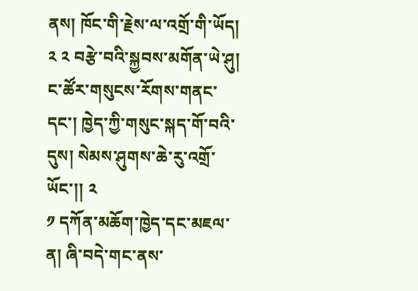ནས། ཁོང་གི་རྗེས་ལ་འགྲོ་གི་ཡོད། ༢ ༢ བརྩེ་བའི་སྐྱབས་མགོན་ཡེ་ཤུ། ང་ཚོར་གསུངས་རོགས་གནང་དང་། ཁྱེད་ཀྱི་གསུང་སྐད་གོ་བའི་དུས། སེམས་ཤུགས་ཆེ་རུ་འགྲོ་ཡོང་།། ༢
༡ དཀོན་མཆོག་ཁྱེད་དང་མཇལ་ན། ཞི་བདེ་གང་ནས་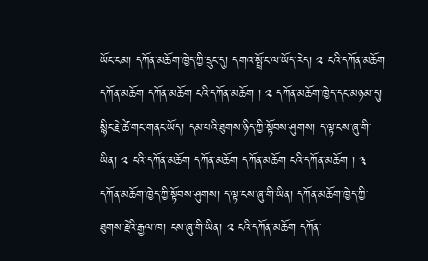ཡོང་ངམ། དཀོན་མཆོག་ཁྱེད་ཀྱི་དྲུང་དུ། དགའ་སྤྲོ་ང་ལ་ཡོད་རེད། ༢ ངའི་དཀོན་མཆོག དཀོན་མཆོག དཀོན་མཆོག ངའི་དཀོན་མཆོག ། ༢ དཀོན་མཆོག་ཁྱེད་དང་མཉམ་དུ། སྙིང་རྗེ་ཚེ་གང་གནང་ཡོད། དམ་པའི་ཐུགས་ཉིད་ཀྱི་སྟོབས་ཤུགས། ད་ལྟ་ངས་ཞུ་གི་ཡིན། ༢ ངའི་དཀོན་མཆོག དཀོན་མཆོག དཀོན་མཆོག ངའི་དཀོན་མཆོག ། ༣ དཀོན་མཆོག་ཁྱེད་ཀྱི་སྟོབས་ཤུགས། ད་ལྟ་ངས་ཞུ་གི་ཡིན། དཀོན་མཆོག་ཁྱེད་ཀྱི་ཐུགས་རྗེའི་རྒྱལ་ཁ། ངས་ཞུ་གི་ཡིན། ༢ ངའི་དཀོན་མཆོག དཀོན་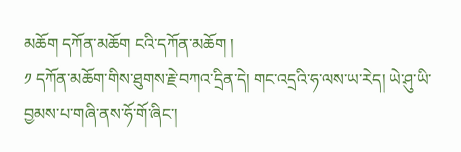མཆོག དཀོན་མཆོག ངའི་དཀོན་མཆོག །
༡ དཀོན་མཆོག་གིས་ཐུགས་རྗེ་བཀའ་དྲིན་དེ། གང་འདྲའི་ཧ་ལས་ཡ་རེད། ཡེ་ཤུ་ཡི་བྱམས་པ་གཞི་ནས་ཧོ་གོ་ཞིང་།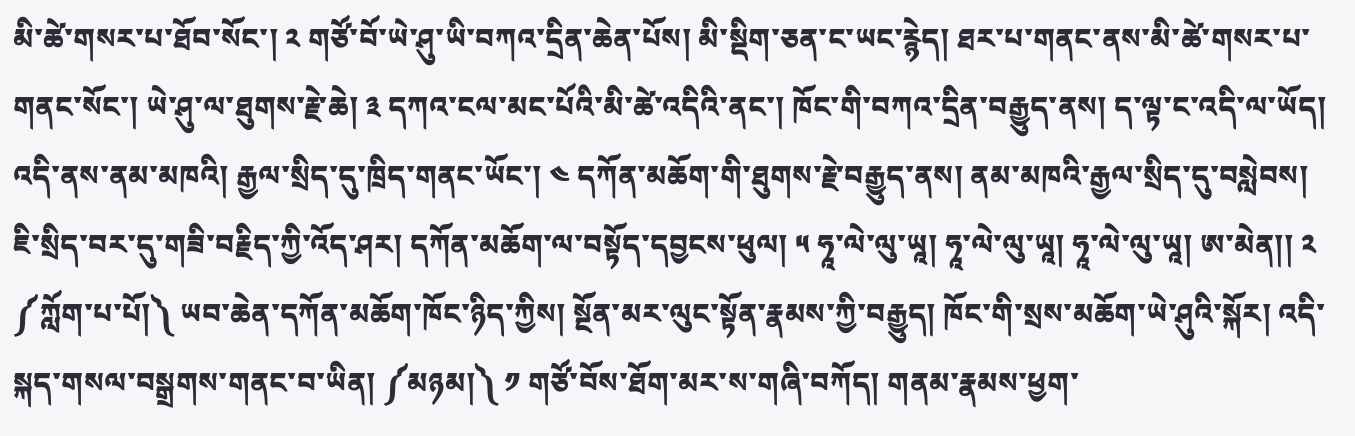མི་ཚེ་གསར་པ་ཐོབ་སོང་། ༢ གཙོ་བོ་ཡེ་ཤུ་ཡི་བཀའ་དྲིན་ཆེན་པོས། མི་སྡིག་ཅན་ང་ཡང་རྙེད། ཐར་པ་གནང་ནས་མི་ཚེ་གསར་པ་གནང་སོང་། ཡེ་ཤུ་ལ་ཐུགས་རྗེ་ཆེ། ༣ དཀའ་ངལ་མང་པོའི་མི་ཚེ་འདིའི་ནང་། ཁོང་གི་བཀའ་དྲིན་བརྒྱུད་ནས། ད་ལྟ་ང་འདི་ལ་ཡོད། འདི་ནས་ནམ་མཁའི། རྒྱལ་སྲིད་དུ་ཁྲིད་གནང་ཡོང་། ༤ དཀོན་མཆོག་གི་ཐུགས་རྗེ་བརྒྱུད་ནས། ནམ་མཁའི་རྒྱལ་སྲིད་དུ་བསླེབས། ཇི་སྲིད་བར་དུ་གཟི་བརྗིད་ཀྱི་འོད་ཤར། དཀོན་མཆོག་ལ་བསྟོད་དབྱངས་ཕུལ། ༥ ཧཱ་ལེ་ལུ་ཡཱ། ཧཱ་ལེ་ལུ་ཡཱ། ཧཱ་ལེ་ལུ་ཡཱ། ཨ་མེན།། ༢
༼ཀློག་པ་པོ།༽ ཡབ་ཆེན་དཀོན་མཆོག་ཁོང་ཉིད་ཀྱིས། སྔོན་མར་ལུང་སྟོན་རྣམས་ཀྱི་བརྒྱུད། ཁོང་གི་སྲས་མཆོག་ཡེ་ཤུའི་སྐོར། འདི་སྐད་གསལ་བསྒྲགས་གནང་བ་ཡིན། ༼མཉམ།༽ ༡ གཙོ་བོས་ཐོག་མར་ས་གཞི་བཀོད། གནམ་རྣམས་ཕྱག་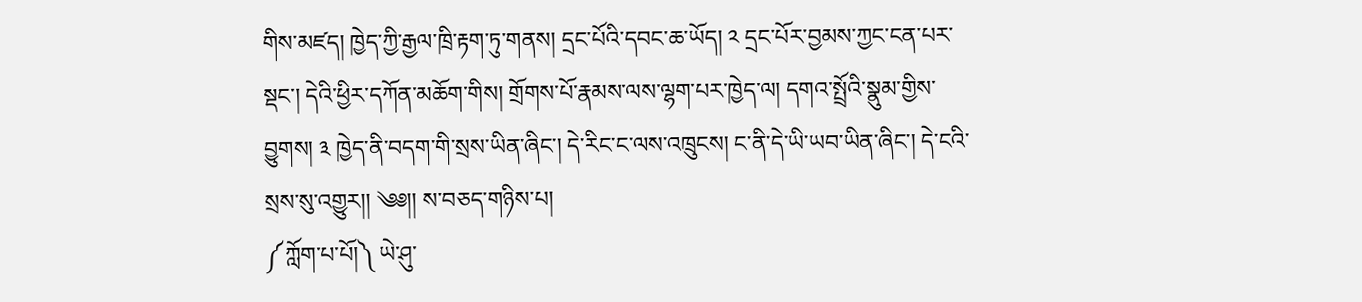གིས་མཛད། ཁྱེད་ཀྱི་རྒྱལ་ཁྲི་རྟག་ཏུ་གནས། དྲང་པོའི་དབང་ཆ་ཡོད། ༢ དྲང་པོར་བྱམས་ཀྱང་ངན་པར་སྡང་། དེའི་ཕྱིར་དཀོན་མཆོག་གིས། གྲོགས་པོ་རྣམས་ལས་ལྷག་པར་ཁྱེད་ལ། དགའ་སྤྲོའི་སྣུམ་གྱིས་བྱུགས། ༣ ཁྱེད་ནི་བདག་གི་སྲས་ཡིན་ཞིང་། དེ་རིང་ང་ལས་འཁྲུངས། ང་ནི་དེ་ཡི་ཡབ་ཡིན་ཞིང་། དེ་ངའི་སྲས་སུ་འགྱུར།། ༄༅།། ས་བཅད་གཉིས་པ།
༼ཀློག་པ་པོ།༽ ཡེ་ཤུ་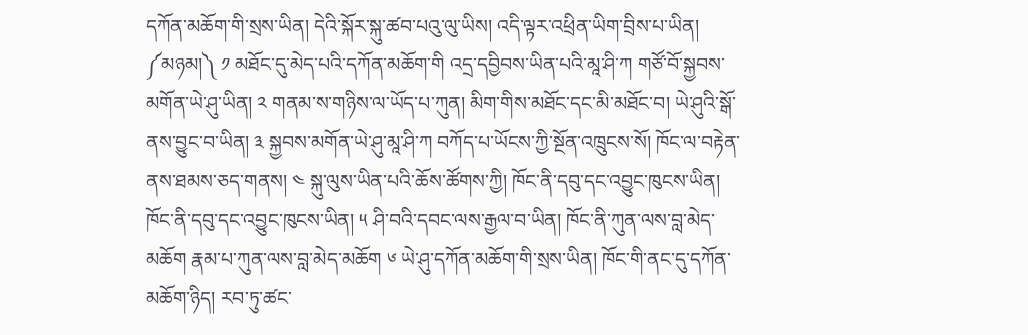དཀོན་མཆོག་གི་སྲས་ཡིན། དེའི་སྐོར་སྐུ་ཚབ་པའུ་ལུ་ཡིས། འདི་ལྟར་འཕྲིན་ཡིག་བྲིས་པ་ཡིན། ༼མཉམ།༽ ༡ མཐོང་དུ་མེད་པའི་དཀོན་མཆོག་གི འདྲ་དབྱིབས་ཡིན་པའི་མཱ་ཤི་ཀ གཙོ་བོ་སྐྱབས་མགོན་ཡེ་ཤུ་ཡིན། ༢ གནམ་ས་གཉིས་ལ་ཡོད་པ་ཀུན། མིག་གིས་མཐོང་དང་མི་མཐོང་བ། ཡེ་ཤུའི་སྒོ་ནས་བྱུང་བ་ཡིན། ༣ སྐྱབས་མགོན་ཡེ་ཤུ་མཱ་ཤི་ཀ བཀོད་པ་ཡོངས་ཀྱི་སྔོན་འཁྲུངས་སོ། ཁོང་ལ་བརྟེན་ནས་ཐམས་ཅད་གནས། ༤ སྐུ་ལུས་ཡིན་པའི་ཆོས་ཚོགས་ཀྱི། ཁོང་ནི་དབུ་དང་འབྱུང་ཁུངས་ཡིན། ཁོང་ནི་དབུ་དང་འབྱུང་ཁུངས་ཡིན། ༥ ཤི་བའི་དབང་ལས་རྒྱལ་བ་ཡིན། ཁོང་ནི་ཀུན་ལས་བླ་མེད་མཆོག རྣམ་པ་ཀུན་ལས་བླ་མེད་མཆོག ༦ ཡེ་ཤུ་དཀོན་མཆོག་གི་སྲས་ཡིན། ཁོང་གི་ནང་དུ་དཀོན་མཆོག་ཉིད། རབ་ཏུ་ཚང་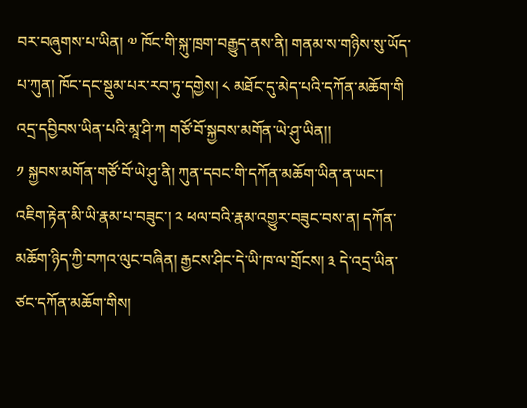བར་བཞུགས་པ་ཡིན། ༧ ཁོང་གི་སྐུ་ཁྲག་བརྒྱུད་ནས་ནི། གནམ་ས་གཉིས་སུ་ཡོད་པ་ཀུན། ཁོང་དང་སྡུམ་པར་རབ་ཏུ་དགྱེས། ༨ མཐོང་དུ་མེད་པའི་དཀོན་མཆོག་གི འདྲ་དབྱིབས་ཡིན་པའི་མཱ་ཤི་ཀ གཙོ་བོ་སྐྱབས་མགོན་ཡེ་ཤུ་ཡིན།།
༡ སྐྱབས་མགོན་གཙོ་བོ་ཡེ་ཤུ་ནི། ཀུན་དབང་གི་དཀོན་མཆོག་ཡིན་ན་ཡང་། འཇིག་རྟེན་མི་ཡི་རྣམ་པ་བཟུང་། ༢ ཕལ་བའི་རྣམ་འགྱུར་བཟུང་བས་ན། དཀོན་མཆོག་ཉིད་ཀྱི་བཀའ་ལུང་བཞིན། རྒྱངས་ཤིང་དེ་ཡི་ཁ་ལ་གྲོངས། ༣ དེ་འདྲ་ཡིན་ཙང་དཀོན་མཆོག་གིས།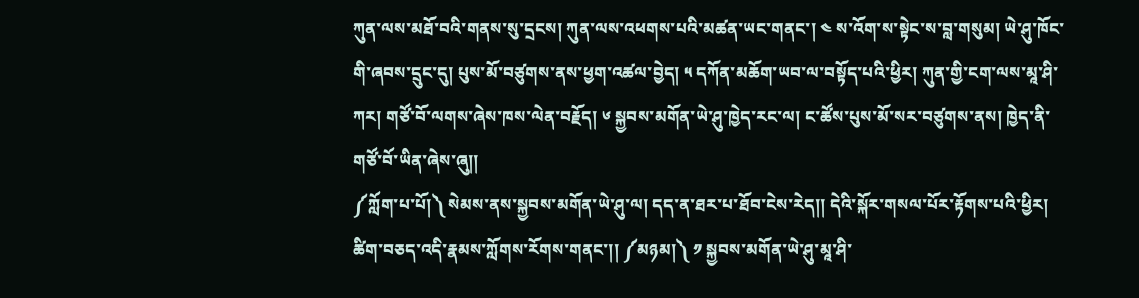ཀུན་ལས་མཐོ་བའི་གནས་སུ་དྲངས། ཀུན་ལས་འཕགས་པའི་མཚན་ཡང་གནང་། ༤ ས་འོག་ས་སྟེང་ས་བླ་གསུམ། ཡེ་ཤུ་ཁོང་གི་ཞབས་དྲུང་དུ། པུས་མོ་བཙུགས་ནས་ཕྱག་འཚལ་བྱེད། ༥ དཀོན་མཆོག་ཡབ་ལ་བསྟོད་པའི་ཕྱིར། ཀུན་གྱི་ངག་ལས་མཱ་ཤི་ཀར། གཙོ་བོ་ལགས་ཞེས་ཁས་ལེན་བརྗོད། ༦ སྐྱབས་མགོན་ཡེ་ཤུ་ཁྱེད་རང་ལ། ང་ཚོས་པུས་མོ་སར་བཙུགས་ནས། ཁྱེད་ནི་གཙོ་བོ་ཡིན་ཞེས་ཞུ།།
༼ཀློག་པ་པོ།༽ སེམས་ནས་སྐྱབས་མགོན་ཡེ་ཤུ་ལ། དད་ན་ཐར་པ་ཐོབ་ངེས་རེད།། དེའི་སྐོར་གསལ་པོར་རྟོགས་པའི་ཕྱིར། ཚིག་བཅད་འདི་རྣམས་ཀློགས་རོགས་གནང་།། ༼མཉམ།༽ ༡ སྐྱབས་མགོན་ཡེ་ཤུ་མཱ་ཤི་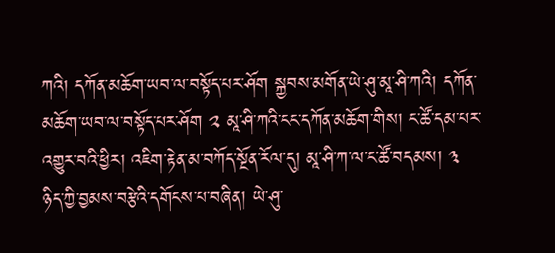ཀའི། དཀོན་མཆོག་ཡབ་ལ་བསྟོད་པར་ཤོག སྐྱབས་མགོན་ཡེ་ཤུ་མཱ་ཤི་ཀའི། དཀོན་མཆོག་ཡབ་ལ་བསྟོད་པར་ཤོག ༢ མཱ་ཤི་ཀའི་ངང་དཀོན་མཆོག་གིས། ང་ཚོ་དམ་པར་འགྱུར་བའི་ཕྱིར། འཇིག་རྟེན་མ་བཀོད་སྔོན་རོལ་དུ། མཱ་ཤི་ཀ་ལ་ང་ཚོ་བདམས། ༣ ཉིད་ཀྱི་བྱམས་བརྩེའི་དགོངས་པ་བཞིན། ཡེ་ཤུ་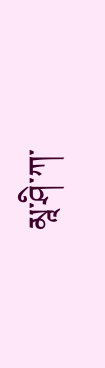མཱ་ཤི་ཀ་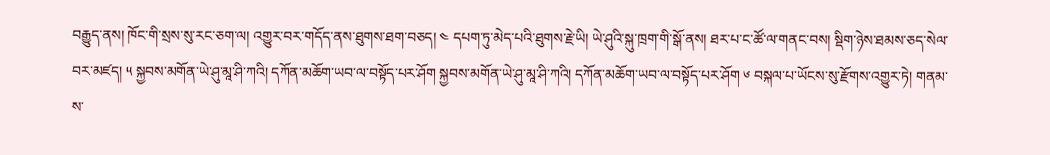བརྒྱུད་ནས། ཁོང་གི་སྲས་སུ་རང་ཅག་ལ། འགྱུར་བར་གདོད་ནས་ཐུགས་ཐག་བཅད། ༤ དཔག་ཏུ་མེད་པའི་ཐུགས་རྗེ་ཡི། ཡེ་ཤུའི་སྐུ་ཁྲག་གི་སྒོ་ནས། ཐར་པ་ང་ཚོ་ལ་གནང་བས། སྡིག་ཉེས་ཐམས་ཅད་སེལ་བར་མཛད། ༥ སྐྱབས་མགོན་ཡེ་ཤུ་མཱ་ཤི་ཀའི། དཀོན་མཆོག་ཡབ་ལ་བསྟོད་པར་ཤོག སྐྱབས་མགོན་ཡེ་ཤུ་མཱ་ཤི་ཀའི། དཀོན་མཆོག་ཡབ་ལ་བསྟོད་པར་ཤོག ༦ བསྐལ་པ་ཡོངས་སུ་རྫོགས་འགྱུར་ཏེ། གནམ་ས་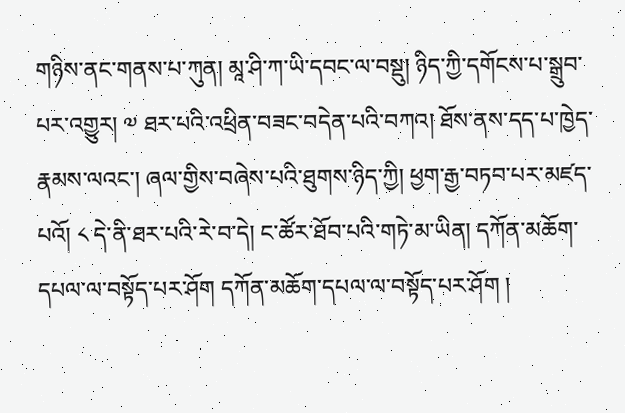གཉིས་ནང་གནས་པ་ཀུན། མཱ་ཤི་ཀ་ཡི་དབང་ལ་བསྡུ། ཉིད་ཀྱི་དགོངས་པ་སྒྲུབ་པར་འགྱུར། ༧ ཐར་པའི་འཕྲིན་བཟང་བདེན་པའི་བཀའ། ཐོས་ནས་དད་པ་ཁྱེད་རྣམས་ལའང་། ཞལ་གྱིས་བཞེས་པའི་ཐུགས་ཉིད་ཀྱི། ཕྱག་རྒྱ་བཏབ་པར་མཛད་པའོ། ༨ དེ་ནི་ཐར་པའི་རེ་བ་དེ། ང་ཚོར་ཐོབ་པའི་གཏེ་མ་ཡིན། དཀོན་མཆོག་དཔལ་ལ་བསྟོད་པར་ཤོག དཀོན་མཆོག་དཔལ་ལ་བསྟོད་པར་ཤོག །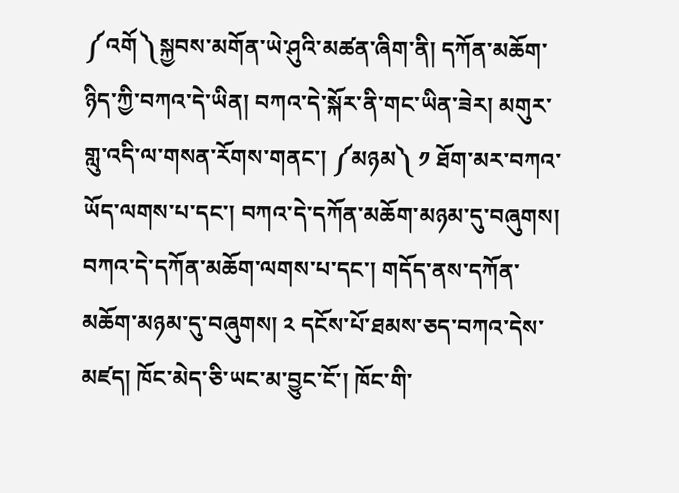༼འགོ༽ སྐྱབས་མགོན་ཡེ་ཤུའི་མཚན་ཞིག་ནི། དཀོན་མཆོག་ཉིད་ཀྱི་བཀའ་དེ་ཡིན། བཀའ་དེ་སྐོར་ནི་གང་ཡིན་ཟེར། མགུར་གླུ་འདི་ལ་གསན་རོགས་གནང་། ༼མཉམ༽ ༡ ཐོག་མར་བཀའ་ཡོད་ལགས་པ་དང་། བཀའ་དེ་དཀོན་མཆོག་མཉམ་དུ་བཞུགས། བཀའ་དེ་དཀོན་མཆོག་ལགས་པ་དང་། གདོད་ནས་དཀོན་མཆོག་མཉམ་དུ་བཞུགས། ༢ དངོས་པོ་ཐམས་ཅད་བཀའ་དེས་མཛད། ཁོང་མེད་ཅི་ཡང་མ་བྱུང་ངོ་། ཁོང་གི་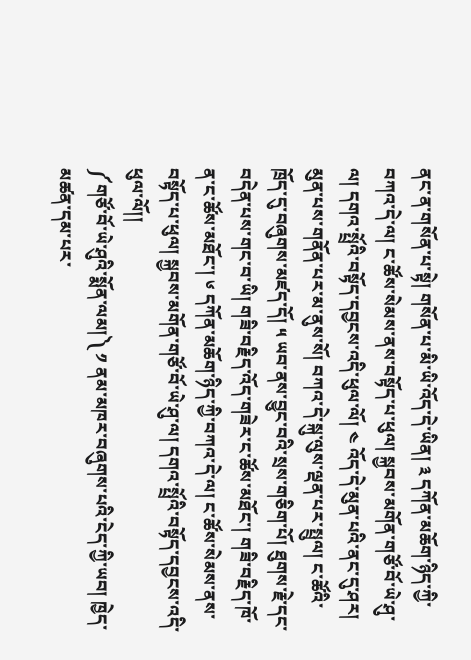ནང་ན་གསོན་པ་སྟེ། གསོན་པ་མི་ཡི་འོད་དེ་ཡིན། ༣ དཀོན་མཆོག་ཉིད་ཀྱི་བཀའ་དེ་ལ། ང་ཚོས་སེམས་ནས་བསྟོད་པ་ཕུལ། སྐྱབས་མགོན་གཙོ་བོ་ཡེ་ཤུ་ལ། དགའ་སྤྲོའི་བསྟོད་དབྱངས་འདི་ཕུལ་ལོ། ༤ འོད་དེ་མུན་པའི་ནང་དུ་ཤར། མུན་པས་གནོན་པར་མ་ནུས་སོ། བཀའ་དེ་སྐུ་ལུས་ལྡན་པར་སྤྲུལ། ང་ཚོའི་ཁྲོད་དུ་བཞུགས་མཛད་དོ། ༥ ཡབ་ནས་བྱུང་བའི་སྲས་གཅིག་པོ། ཐུགས་རྗེ་དང་བདེན་པས་གང་བ་ཡི། གཟི་བརྗིད་འོད་གཟེར་ང་ཚོས་མཐོང་། གཟི་བརྗིད་ཁོ་ན་ང་ཚོས་མཐོང་། ༦ དཀོན་མཆོག་ཉིད་ཀྱི་བཀའ་དེ་ལ། ང་ཚོས་སེམས་ནས་བསྟོད་པ་ཕུལ། སྐྱབས་མགོན་གཙོ་བོ་ཡེ་ཤུ་ལ། དགའ་སྤྲོའི་བསྟོད་དབྱངས་འདི་ཕུལ་ལོ།།
༼གཙོ་བོ་ཡེ་ཤུའི་སྨོན་ལམ།༽ ༡ ནམ་མཁར་བཞུགས་པའི་ངེད་ཀྱི་ཡབ། ཁྱེད་མཚན་དམ་པར་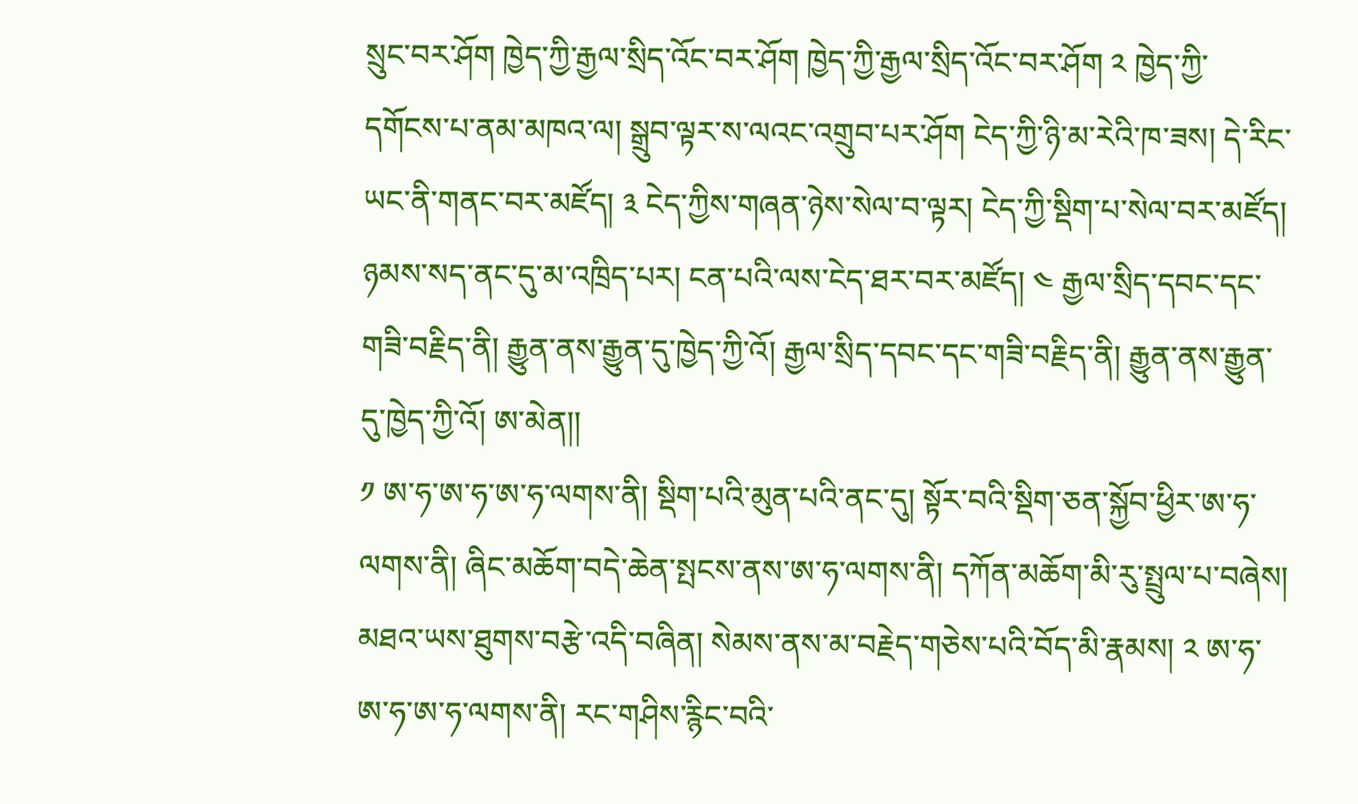སྲུང་བར་ཤོག ཁྱེད་ཀྱི་རྒྱལ་སྲིད་འོང་བར་ཤོག ཁྱེད་ཀྱི་རྒྱལ་སྲིད་འོང་བར་ཤོག ༢ ཁྱེད་ཀྱི་དགོངས་པ་ནམ་མཁའ་ལ། སྒྲུབ་ལྟར་ས་ལའང་འགྲུབ་པར་ཤོག ངེད་ཀྱི་ཉི་མ་རེའི་ཁ་ཟས། དེ་རིང་ཡང་ནི་གནང་བར་མཛོད། ༣ ངེད་ཀྱིས་གཞན་ཉེས་སེལ་བ་ལྟར། ངེད་ཀྱི་སྡིག་པ་སེལ་བར་མཛོད། ཉམས་སད་ནང་དུ་མ་འཁྲིད་པར། ངན་པའི་ལས་ངེད་ཐར་བར་མཛོད། ༤ རྒྱལ་སྲིད་དབང་དང་གཟི་བརྗིད་ནི། རྒྱུན་ནས་རྒྱུན་དུ་ཁྱེད་ཀྱི་འོ། རྒྱལ་སྲིད་དབང་དང་གཟི་བརྗིད་ནི། རྒྱུན་ནས་རྒྱུན་དུ་ཁྱེད་ཀྱི་འོ། ཨ་མེན།།
༡ ཨ་ཧ་ཨ་ཧ་ཨ་ཧ་ལགས་ནི། སྡིག་པའི་མུན་པའི་ནང་དུ། སྟོར་བའི་སྡིག་ཅན་སྐྱོབ་ཕྱིར་ཨ་ཧ་ལགས་ནི། ཞིང་མཆོག་བདེ་ཆེན་སྤངས་ནས་ཨ་ཧ་ལགས་ནི། དཀོན་མཆོག་མི་རུ་སྤྲུལ་པ་བཞེས། མཐའ་ཡས་ཐུགས་བརྩེ་འདི་བཞིན། སེམས་ནས་མ་བརྗེད་གཅེས་པའི་བོད་མི་རྣམས། ༢ ཨ་ཧ་ཨ་ཧ་ཨ་ཧ་ལགས་ནི། རང་གཤིས་རྙིང་བའི་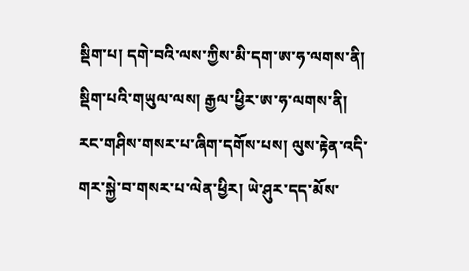སྡིག་པ། དགེ་བའི་ལས་ཀྱིས་མི་དག་ཨ་ཧ་ལགས་ནི། སྡིག་པའི་གཡུལ་ལས། རྒྱལ་ཕྱིར་ཨ་ཧ་ལགས་ནི། རང་གཤིས་གསར་པ་ཞིག་དགོས་པས། ལུས་རྟེན་འདི་གར་སྐྱེ་བ་གསར་པ་ལེན་ཕྱིར། ཡེ་ཤུར་དད་མོས་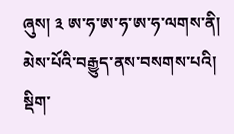ཞུས། ༣ ཨ་ཧ་ཨ་ཧ་ཨ་ཧ་ལགས་ནི། མེས་པོའི་བརྒྱུད་ནས་བསགས་པའི། སྡིག་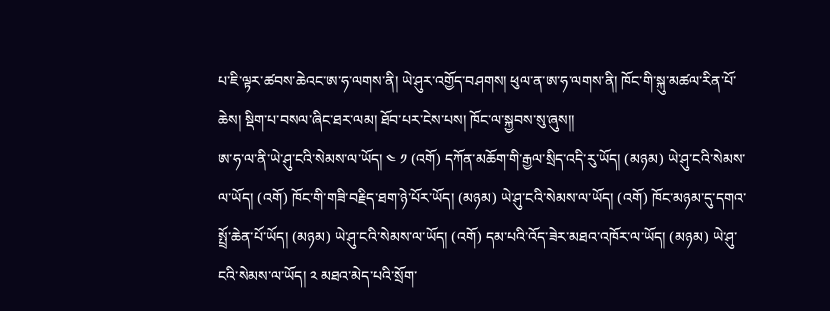པ་ཇི་ལྟར་ཚབས་ཆེའང་ཨ་ཧ་ལགས་ནི། ཡེ་ཤུར་འགྱོད་བཤགས། ཕུལ་ན་ཨ་ཧ་ལགས་ནི། ཁོང་གི་སྐུ་མཚལ་རིན་པོ་ཆེས། སྡིག་པ་བསལ་ཞིང་ཐར་ལམ། ཐོབ་པར་ངེས་པས། ཁོང་ལ་སྐྱབས་སུ་ཞུས།།
ཨ་ཧ་ལ་ནི་ཡེ་ཤུ་ངའི་སེམས་ལ་ཡོད། ༤ ༡ (འགོ) དཀོན་མཆོག་གི་རྒྱལ་སྲིད་འདི་རུ་ཡོད། (མཉམ) ཡེ་ཤུ་ངའི་སེམས་ལ་ཡོད། (འགོ) ཁོང་གི་གཟི་བརྗིད་ཐག་ཉེ་པོར་ཡོད། (མཉམ) ཡེ་ཤུ་ངའི་སེམས་ལ་ཡོད། (འགོ) ཁོང་མཉམ་དུ་དགའ་སྤྲོ་ཆེན་པོ་ཡོད། (མཉམ) ཡེ་ཤུ་ངའི་སེམས་ལ་ཡོད། (འགོ) དམ་པའི་འོད་ཟེར་མཐའ་འཁོར་ལ་ཡོད། (མཉམ) ཡེ་ཤུ་ངའི་སེམས་ལ་ཡོད། ༢ མཐའ་མེད་པའི་སྲོག་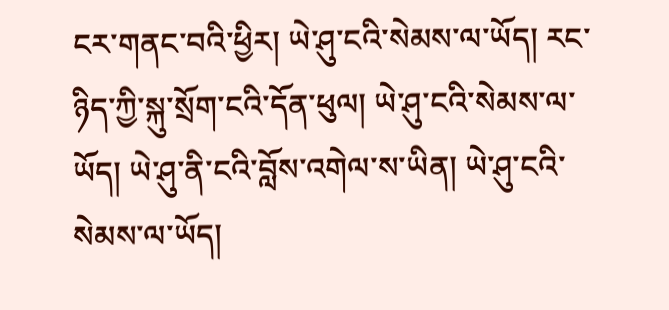ངར་གནང་བའི་ཕྱིར། ཡེ་ཤུ་ངའི་སེམས་ལ་ཡོད། རང་ཉིད་ཀྱི་སྐུ་སྲོག་ངའི་དོན་ཕུལ། ཡེ་ཤུ་ངའི་སེམས་ལ་ཡོད། ཡེ་ཤུ་ནི་ངའི་བློས་འགེལ་ས་ཡིན། ཡེ་ཤུ་ངའི་སེམས་ལ་ཡོད།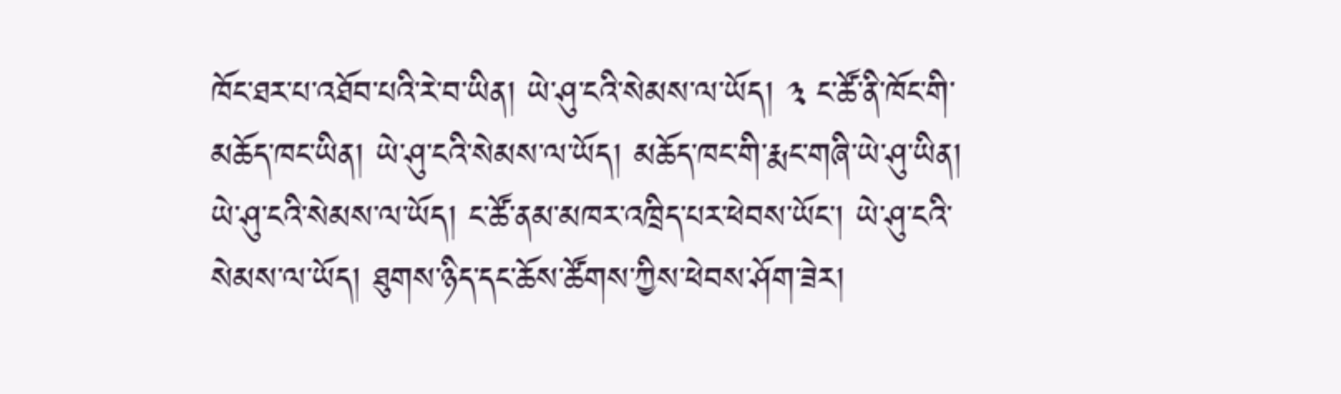ཁོང་ཐར་པ་འཐོབ་པའི་རེ་བ་ཡིན། ཡེ་ཤུ་ངའི་སེམས་ལ་ཡོད། ༣ ང་ཚོ་ནི་ཁོང་གི་མཆོད་ཁང་ཡིན། ཡེ་ཤུ་ངའི་སེམས་ལ་ཡོད། མཆོད་ཁང་གི་རྨང་གཞི་ཡེ་ཤུ་ཡིན། ཡེ་ཤུ་ངའི་སེམས་ལ་ཡོད། ང་ཚོ་ནམ་མཁར་འཁྲིད་པར་ཕེབས་ཡོང་། ཡེ་ཤུ་ངའི་སེམས་ལ་ཡོད། ཐུགས་ཉིད་དང་ཆོས་ཚོགས་ཀྱིས་ཕེབས་ཤོག་ཟེར།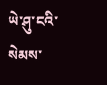ཡེ་ཤུ་ངའི་སེམས་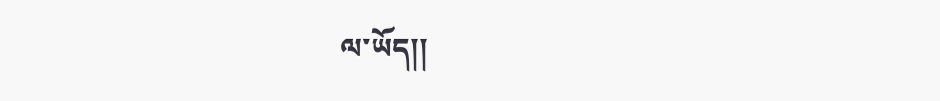ལ་ཡོད།།